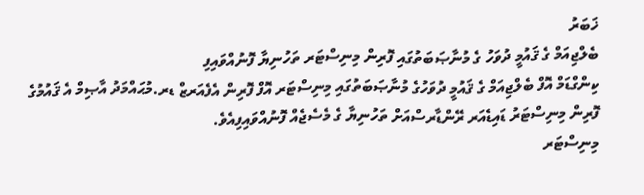ޚަބަރު
ބެލްޖިއަމް ގެ ޤައުމީ ދުވަހު ގެ މުނާޞަބަތުގައި ފޮރިން މިނިސްޓަރ ތަހުނިޔާ ފޮނުއްވައިފި
ކިންގްޑަމް އޮފް ބެލްޖިއަމް ގެ ޤައުމީ ދުވަހުގެ މުނާޞަބަތުގައި މިނިސްޓަރ އޮފް ފޮރިން އެފެއަރޒް ޑރ.މުޙައްމަދު އާޞިމް އެ ޤައުމުގެ ފޮރިން މިނިސްޓަރު ޑައިޑެއަރ ރޭންޑާރސްއަށް ތަހުނިޔާ ގެ މެސެޖެއް ފޮނުއްވައިފިއެވެ.
މިނިސްޓަރ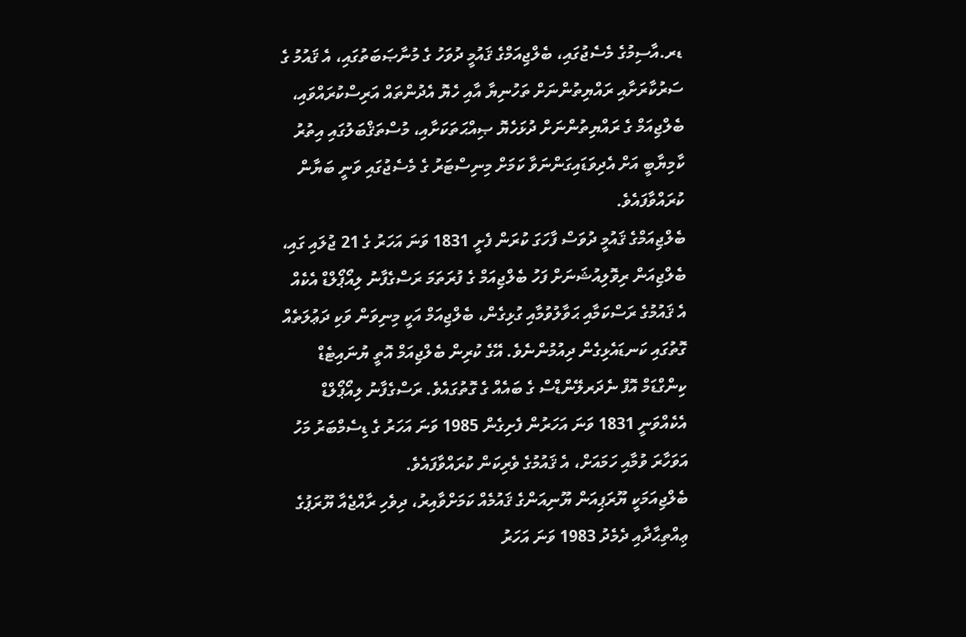ޑރ.އާސިމުގެ މެސެޖުގައި، ބެލްޖިއަމްގެ ޤައުމީ ދުވަހު ގެ މުނާޞަބަތުގައި، އެ ޤައުމު ގެ ސަރުކާރަށާއި ރައްޔިތުންނަށް ތަހުނިޔާ އާއި ހެޔޮ އެދުންތައް އަރިސްކުރައްވައި، ބެލްޖިއަމް ގެ ރައްޔިތުންނަށް ދުޅަހެޔޮ ޞިއްޙަތަކަށާއި، މުސްތަޤްބަލުގައި އިތުރު ކާމިޔާބީ އަށް އެދިވަޑައިގަންނަވާ ކަމަށް މިނިސްޓަރު ގެ މެސެޖުގައި ވަނީ ބަޔާން ކުރައްވާފައެވެ.
ބެލްޖިއަމްގެ ޤައުމީ ދުވަސް ފާހަގަ ކުރަން ފެށީ 1831 ވަނަ އަހަރު ގެ 21 ޖުލައި ގައި، ބެލްޖިއަން ރިވޮލިއުޝަނަށް ފަހު ބެލްޖިއަމް ގެ ފުރަތަމަ ރަސްގެފާނު ލިއޯޕޯލްޑް އެކެއް އެ ޤައުމުގެ ރަސްކަމާއި ޙަވާލުވުމާއި ގުޅިގެން، ބެލްޖިއަމް އަކީ މިނިވަން ވަކި ދަޢުލަތެއް ގޮތުގައި ކަނޑައެޅިގެން ދިއުމުންނެވެ. އޭގެ ކުރިން ބެލްޖިއަމް އޮތީ ޔުނައިޓެޑް ކިންގްޑަމް އޮފް ނެދަރލޭންޑްސް ގެ ބައެއް ގެ ގޮތުގައެވެ. ރަސްގެފާނު ލިއޯޕޯލްޑް އެކެއްވަނީ 1831 ވަނަ އަހަރުން ފެށިގެން 1985 ވަނަ އަހަރު ގެ ޑިސެމްބަރު މަހު އަވަހާރަ ވުމާއި ހަމައަށް، އެ ޤައުމުގެ ވެރިކަން ކުރައްވާފައެވެ.
ބެލްޖިއަމަކީ ޔޫރަޕިއަން ޔޫނިއަންގެ ޤައުމެއް ކަމަށްވާއިރު، ދިވެހި ރާއްޖެއާ ޔޫރަޕުގެ ޢިއްތިޙާދާއި ދެމެދު 1983 ވަނަ އަހަރު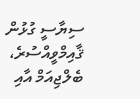ސިޔާސީ ގުޅުން ޤާއިމްވީއްސުރެ، ބެލްޖިއަމް އާއި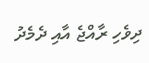ދިވެހި ރާއްޖެ އާއި ދެމެދު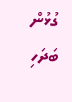ގުޅުން ބަދަހި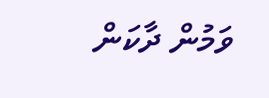ވަމުން ދާކަން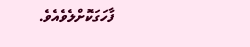ފާހަގަކޮށްލެވެއެވެ.